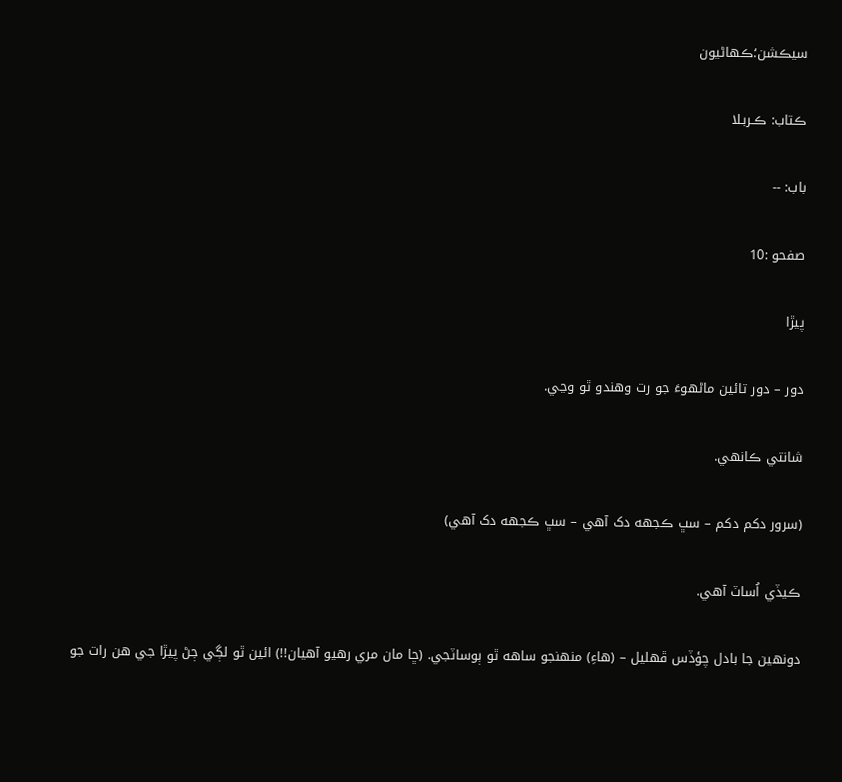سيڪشن؛ڪهاڻيون

ڪتاب: ڪـربـلا

باب: --

صفحو :10

پيڙا

دور – دور تائين ماڻهوءَ جو رت وهندو ٿو وڃي.

شانتي ڪانهي.

(سرور دکم دکم – سڀ ڪجهه دک آهي – سڀ ڪجهه دک آهي)

ڪيڏي اُساٽ آهي.

دونهين جا بادل چؤڏس ڦهليل – (هاءِ) منهنجو ساهه ٿو ٻوساٽجي. (ڇا مان مري رهيو آهيان!!) ائين ٿو لڳي ڄڻ پيڙا جي هن رات جو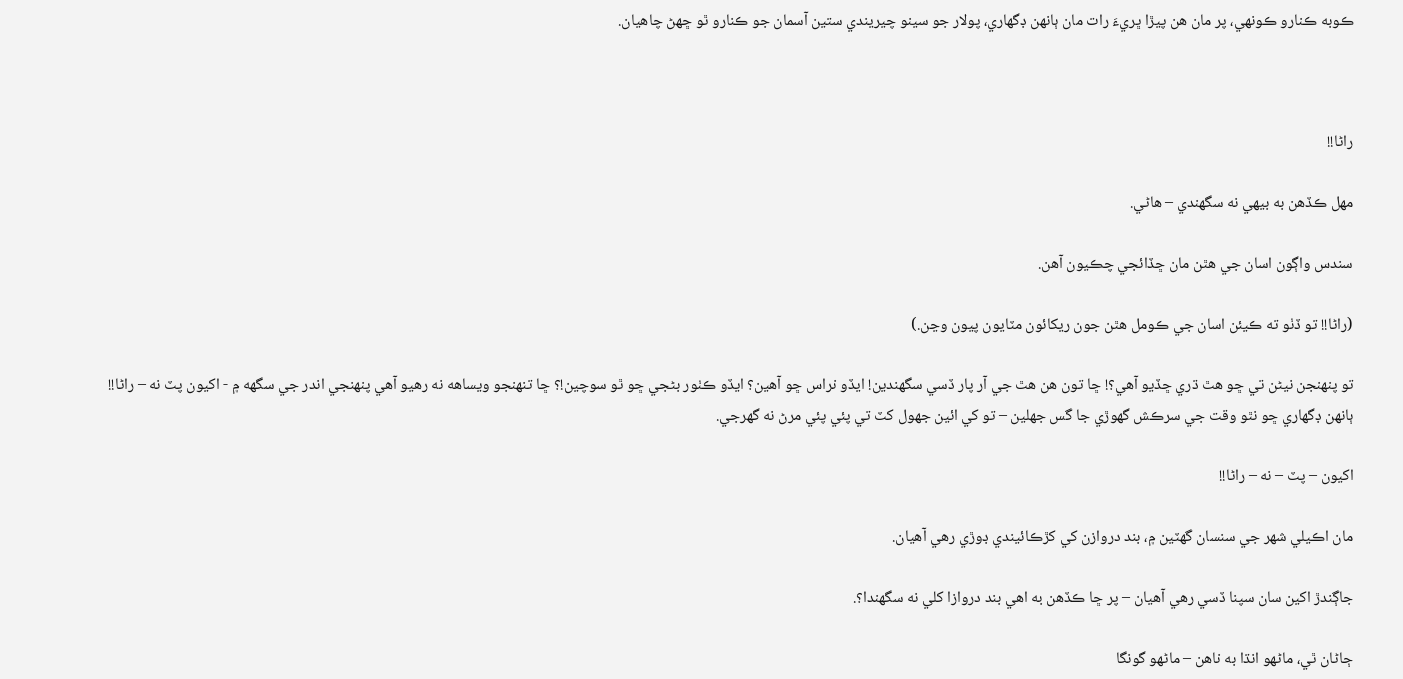ڪوبه ڪنارو ڪونهي، پر مان هن پيڙا ڀريءَ رات مان ٻانهن ڊگهاري، پولار جو سينو چيريندي ستين آسمان جو ڪنارو ٿو ڇهڻ چاهيان.



راڻا!!

مهل ڪڏهن به بيهي نه سگهندي – هاڻي.

سندس واڳون اسان جي هٿن مان ڇڏائجي چڪيون آهن.

(راڻا!! تو ڏٺو ته ڪيئن اسان جي ڪومل هٿن جون ريکائون مٽايون پيون وڃن.)

تو پنهنجن نيڻن تي ڇو هٿ ڌري ڇڏيو آهي؟! ڇا تون هن هٿ جي آر پار ڏسي سگهندين! ايڏو نراس ڇو آهين؟ ايڏو ڪٺور بڻجي ڇو ٿو سوچين!؟ ڇا تنهنجو ويساهه نه رهيو آهي پنهنجي اندر جي سگهه ۾ - اکيون پٽ نه – راڻا!! ٻانهن ڊگهاري ڇو نٿو وقت جي سرڪش گهوڙي جا گس جهلين – تو کي ائين جهول کٽ تي پئي پئي مرڻ نه گهرجي.

اکيون – پٽ – نه – راڻا!!

مان اڪيلي شهر جي سنسان گهٽين ۾، بند دروازن کي کڙڪائيندي ڊوڙي رهي آهيان.

جاڳندڙ اکين سان سپنا ڏسي رهي آهيان – پر ڇا ڪڏهن به اهي بند دروازا کلي نه سگهندا؟.

ڄاڻان ٿي، ماڻهو انڌا به ناهن – ماڻهو گونگا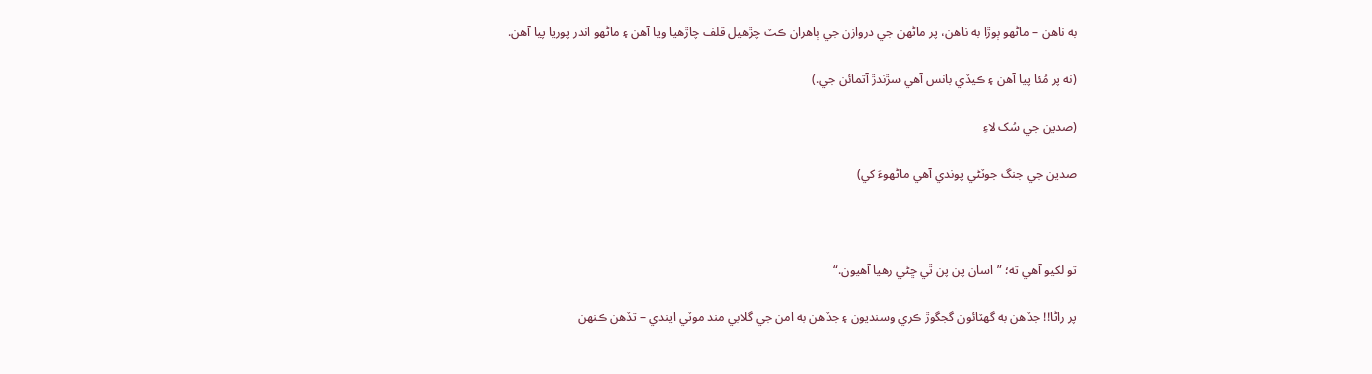به ناهن – ماڻهو ٻوڙا به ناهن، پر ماڻهن جي دروازن جي ٻاهران ڪٽ چڙهيل قلف چاڙهيا ويا آهن ۽ ماڻهو اندر پوريا پيا آهن.

(نه پر مُئا پيا آهن ۽ ڪيڏي بانس آهي سڙندڙ آتمائن جي.)

(صدين جي سُک لاءِ

صدين جي جنگ جوٽڻي پوندي آهي ماڻهوءَ کي)



تو لکيو آهي ته؛ ”اسان پن پن ٿي ڇڻي رهيا آهيون.“

پر راڻا!! جڏهن به گهٽائون گجگوڙ ڪري وسنديون ۽ جڏهن به امن جي گلابي مند موٽي ايندي – تڏهن ڪنهن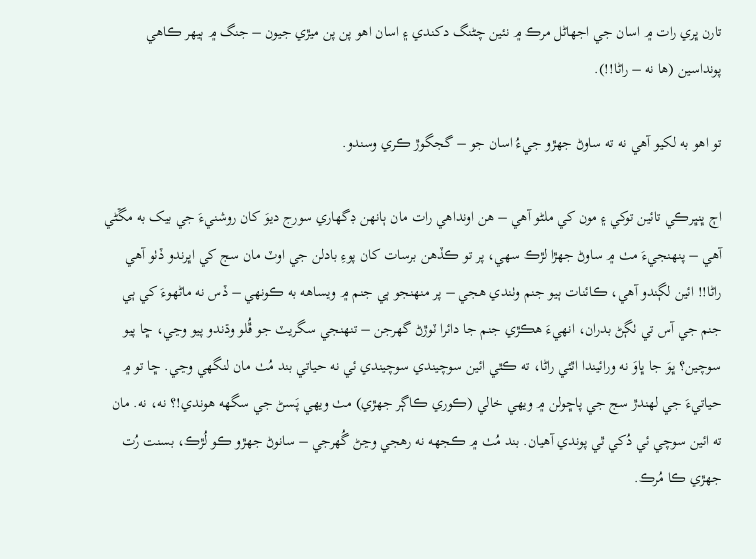تارن ڀري رات ۾ اسان جي اجهاڻل مرڪ ۾ نئين چڻنگ دکندي ۽ اسان اهو پن پن ميڙي جيون – جنگ ۾ ٻيهر ڪاهي پونداسين (ها نه – راڻا!!).

تو اهو به لکيو آهي نه ته ساوڻ جهڙو جيءُ اسان جو – گجگوڙ ڪري وسندو.

اڄ ڀنڀرڪي تائين توکي ۽ مون کي ملڻو آهي – هن اونداهي رات مان ٻانهن ڊگهاري سورج ديوَ کان روشنيءَ جي بيک به مڱڻي آهي – پنهنجيءَ مٺ ۾ ساوڻ جهڙا لڙڪ سهي، پر تو ڪڏهن برسات کان پوءِ بادلن جي اوٽ مان سج کي اڀرندو ڏٺو آهي راڻا!! ائين لڳندو آهي، ڪائنات ٻيو جنم وٺندي هجي – پر منهنجو ٻي جنم ۾ ويساهه به ڪونهي – ڏس نه ماڻهوءَ کي ٻي جنم جي آس تي ٺڳڻ بدران، انهيءَ هڪڙي جنم جا دائرا ٽوڙڻ گهرجن – تنهنجي سگريٽ جو ڦُلو وڌندو پيو وڃي، ڇا پيو سوچين؟ ڀوَ جا ڀاوَ نه ورائيندا اٿئي راڻا، ته ڪٿي ائين سوچيندي سوچيندي ئي نه حياتي بند مُٺ مان لنگهي وڃي. ڇا تو ۾ حياتيءَ جي لهندڙ سج جي پاڇولن ۾ ويهي خالي (ڪوري ڪاڳر جهڙي) مٺ ويهي پَسڻ جي سگهه هوندي!؟ نه، نه. مان ته ائين سوچي ئي دُکي ٿي پوندي آهيان. بند مُٺ ۾ ڪجهه نه رهجي وڃڻ گُهرجي – سانوڻ جهڙو ڪو لُڙڪ، بسنت رُت جهڙي ڪا مُرڪ.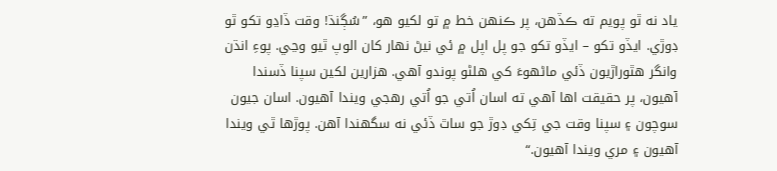ياد نه ٿو پويم ته ڪڏهن، پر ڪنهن خط ۾ تو لکيو هو، ”سُڳنڌ! وقت ڏاڍو تکو ٿو ڊوڙي. ايڏو تکو – ايڏو تکو جو پل اپل ۾ ئي نيڻ نهار کان الوپ ٿيو وڃي. پوءِ انڌن وانگر هٿوراڙيون ڏئي ماڻهوءَ کي هلڻو پوندو آهي. هزارين لکين سپنا ڏسندا آهيون، پر حقيقت اها آهي ته اسان اُتي جو اُتي رهجي ويندا آهيون. اسان جيون سوچون ۽ سپنا وقت جي تِکي ڊوڙ جو ساٿ ڏئي نه سگهندا آهن. پوڙها ٿي ويندا آهيون ۽ مري ويندا آهيون.“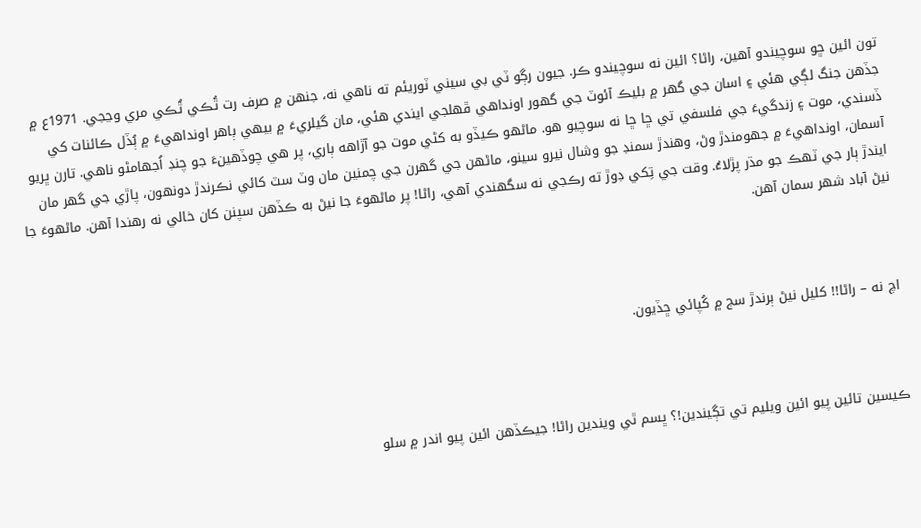تون ائين ڇو سوچيندو آهين، راڻا؟ ائين نه سوچيندو ڪر. جيون رڳو ٽي بي سيني ٽوريئم ته ناهي نه، جنهن ۾ صرف رت ٿُڪي ٿُڪي مري وڃجي. 1971ع ۾ جڏهن جنگ لڳي هئي ۽ اسان جي گهر ۾ بليڪ آئوٽ جي گهور اونداهي ڦهلجي ايندي هئي، مان گيلريءَ ۾ بيهي ٻاهر اونداهيءَ ۾ ٻُڏل ڪائنات کي ڏسندي، موت ۽ زندگيءَ جي فلسفي تي ڇا ڇا نه سوچيو هو. ماڻهو ڪيڏو به کڻي موت جو آڙاهه ٻاري، پر هي چوڏهينءَ جو چنڊ اُجهامڻو ناهي. تارن ڀريو آسمان، اونداهيءَ ۾ جهومندڙ وڻ، وهندڙ سمنڊ جو وشال نيرو سينو، ماڻهن جي گهرن جي چمنين مان وٽ سٽ کائي نڪرندڙ دونهون، پاڙي جي گهر مان ايندڙ ٻار جي ٽهڪ جو مڌر پڙلاءُ. وقت جي تِکي ڊوڙ ته رڪجي نه سگهندي آهي، راڻا! پر ماڻهوءَ جا نيڻ به ڪڏهن سپنن کان خالي نه رهندا آهن. ماڻهوءَ جا نيڻ آباد شهر سمان آهن.



اچ نه – راڻا!! کليل نيڻ ٻرندڙ سج ۾ کُپائي ڇڏيون.



ڪيسين تائين پيو ائين ويليم تي تڳيندين!؟ ڀسم ٿي ويندين راڻا! جيڪڏهن ائين پيو اندر ۾ سلو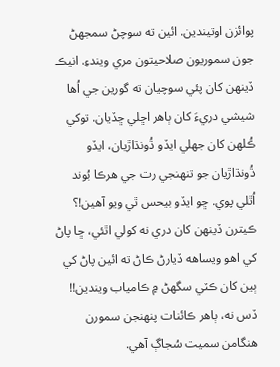پوائزن اوتيندين. ائين ته سوچڻ سمجهڻ جون سموريون صلاحيتون مري ويندءِ. انيڪ ڏينهن کان پئي سوچيان ته گورين جي اُها شيشي دريءَ کان ٻاهر اڇلي ڇڏيان. توکي ڪُلهن کان جهلي ايڏو ڌُونڌاڙيان، ايڏو ڌُونڌاڙيان جو تنهنجي رت جي هرڪا بُوند اُٿلي پوي. ڇو ايڏو بيحس ٿي ويو آهين!؟ ڪيترن ڏينهن کان دري نه کولي اٿئي، ڇا پاڻ کي اهو ويساهه ڏيارڻ ڪاڻ ته ائين پاڻ کي ٻين کان ڪٽي سگهڻ ۾ ڪامياب ويندين!! ڏس نه، ٻاهر ڪائنات پنهنجن سمورن هنگامن سميت سُجاڳ آهي.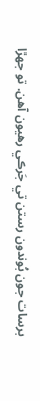برسات جون بُوندون رستن تي جَرڪي رهيون آهن. تو جهڙا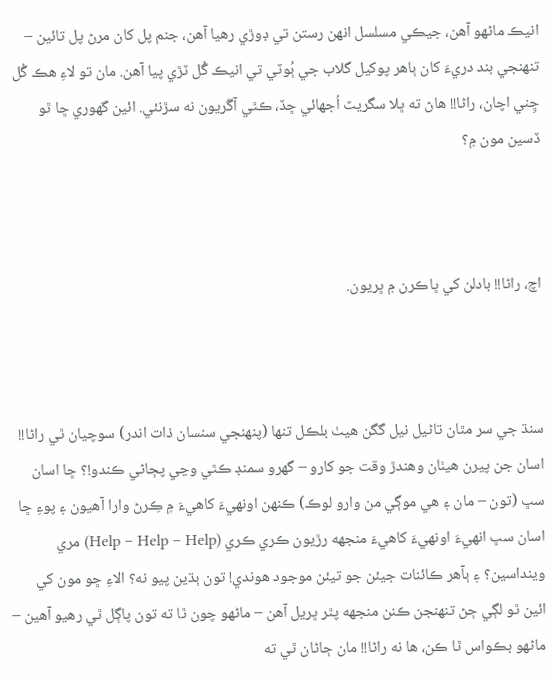انيڪ ماڻهو آهن، جيڪي مسلسل انهن رستن تي ڊوڙي رهيا آهن، جنم پل کان مرڻ پل تائين – تنهنجي بند دريءَ کان ٻاهر پوکيل گلاب جي ٻُوٽي تي انيڪ گُل ٽڙي پيا آهن. مان تو لاءِ هڪ گُل ڇِني اچان، راڻا!! هاڻ ته ڀلا سگريٽ اُجهائي ڇڏ، ڪٿي آڱريون نه سڙنئي. ائين گهوري ڇا ٿو ڏسين مون ۾؟



اچ، راڻا!! بادلن کي ڀاڪرن ۾ ڀريون.



سنڌ جي سر مٿان تاڻيل نيل گگن هيٺ بلڪل تنها (پنهنجي سنسان ذات اندر) سوچيان ٿي راڻا!! اسان جن پيرن هيٺان وهندڙ وقت جو کارو – گهرو سمنڊ ڪٿي وڃي پڄاڻي ڪندو!؟ ڇا اسان سڀ (تون – مان ۽ هي موڳي من وارو لوڪ) ڪنهن اونهيءَ کاهيءَ ۾ ڪِرڻ وارا آهيون ۽ پوءِ ڇا اسان سڀ انهيءَ اونهيءَ کاهيءَ منجهه رڙيون ڪري ڪري (Help – Help – Help) مري وينداسين؟ ۽ ٻآهر ڪائنات جيئن جو تيئن موجود هوندي! تون ٻڌين پيو نه؟ الاءِ ڇو مون کي ائين ٿو لڳي ڄڻ تنهنجن ڪنن منجهه پٿر ڀريل آهن – ماڻهو چون ٿا ته تون پاڳل ٿي رهيو آهين – ماڻهو بڪواس ٿا ڪن، ها نه راڻا!! مان ڄاڻان ٿي ته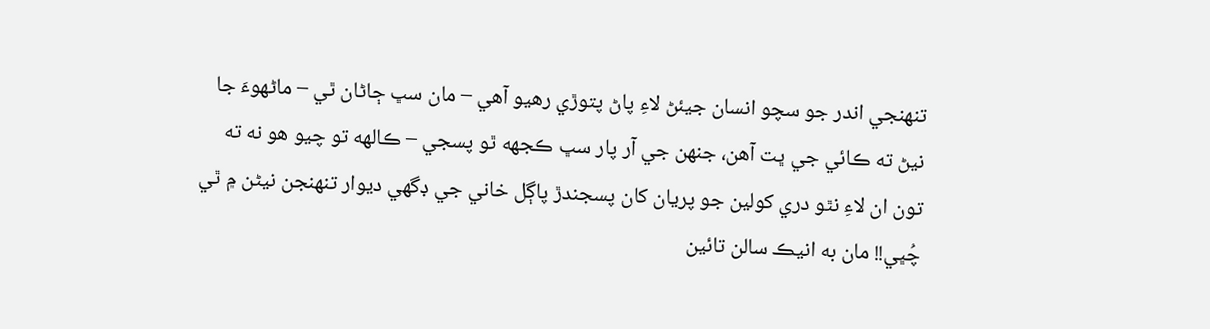تنهنجي اندر جو سچو انسان جيئڻ لاءِ پاڻ پتوڙي رهيو آهي – مان سڀ ڄاڻان ٿي – ماڻهوءَ جا نيڻ ته ڪائي جي ڀت آهن، جنهن جي آر پار سڀ ڪجهه ٿو پسجي – ڪالهه تو چيو هو نه ته تون ان لاءِ نٿو دري کولين جو پريان کان پسجندڙ پاڳل خاني جي ڊگهي ديوار تنهنجن نيڻن ۾ ٿي چُڀي!! مان به انيڪ سالن تائين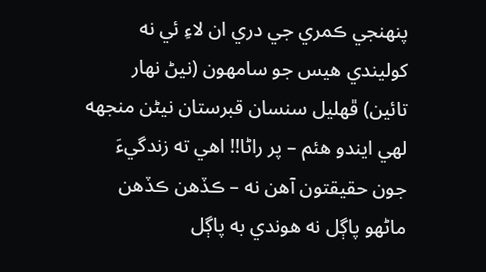پنهنجي ڪمري جي دري ان لاءِ ئي نه کوليندي هيس جو سامهون (نيڻ نهار تائين) ڦهليل سنسان قبرستان نيڻن منجهه لهي ايندو هئم – پر راڻا!! اهي ته زندگيءَ جون حقيقتون آهن نه – ڪڏهن ڪڏهن ماڻهو پاڳل نه هوندي به پاڳل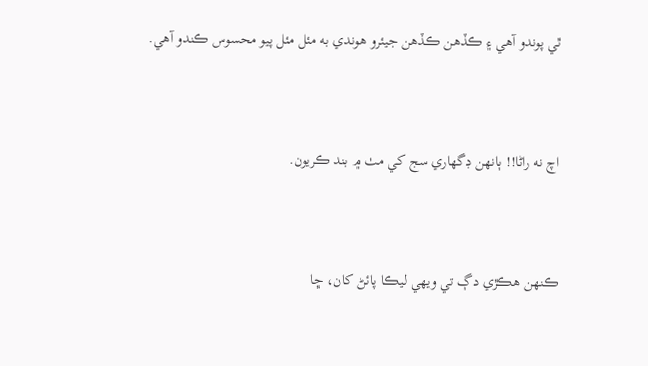ٿي پوندو آهي ۽ ڪڏهن ڪڏهن جيئرو هوندي به مئل مئل پيو محسوس ڪندو آهي.



اچ نه راڻا!! ٻانهن ڊگهاري سج کي مٺ ۾ بند ڪريون.



ڪنهن هڪڙي دڳ تي ويهي ليڪا پائڻ کان، ڇا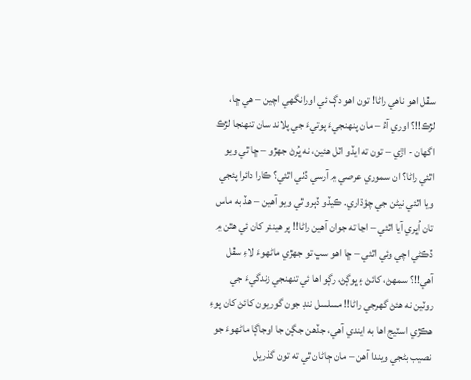سڦل اهو ناهي راڻا! تون اهو دڳ ئي اورانگهي اچين – هي ڇا، لڙڪ!!؟ اوري آءُ – مان پنهنجيءَ پوتيءَ جي پلاند سان تنهنجا لڙڪ اگهان - اڙي – تون ته ايڏو اٽل هئين، نه ڀُرڻ جهڙو – ڇا ٿي ويو اٿئي راڻا؟ ان سموري عرصي ۾ آرسي ڏٺي اٿئي؟ ڪارا دائرا پئجي ويا اٿئي نيڻن جي چؤڌاري. ڪيڏو ڏٻرو ٿي ويو آهين – هڏ به ماس تان اُڀري آيا اٿئي – اڃا ته جوان آهين راڻا!! پر هينئر کان ئي هٿن ۾ ڏڪڻي اچي وئي اٿئي – ڇا اهو سڀ تو جهڙي ماڻهوءَ لاءِ سڦل آهي!!؟ سمهڻ، کائڻ ۽ ڀوڳڻ، رڳو اها ئي تنهنجي زندگيءَ جي روٽين نه هئڻ گهرجي راڻا!! مسلسل ننڊ جون گوريون کائڻ کان پوءِ هڪڙي اسٽيج اها به ايندي آهي، جڏهن جڳن جا اوجاڳا ماڻهوءَ جو نصيب بڻجي ويندا آهن – مان ڄاڻان ٿي ته تون گذريل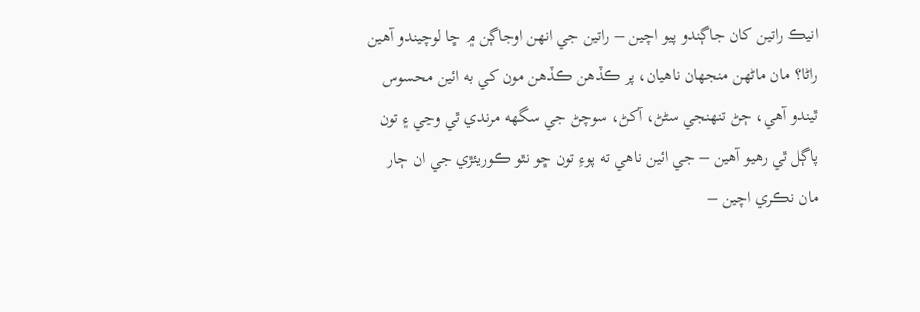انيڪ راتين کان جاڳندو پيو اچين – راتين جي انهن اوجاڳن ۾ ڇا لوچيندو آهين راڻا؟ مان ماڻهن منجهان ناهيان، پر ڪڏهن ڪڏهن مون کي به ائين محسوس ٿيندو آهي، ڄڻ تنهنجي سڻڻ، آکڻ، سوچڻ جي سگهه مرندي ٿي وڃي ۽ تون پاڳل ٿي رهيو آهين – جي ائين ناهي ته پوءِ تون ڇو نٿو ڪوريئڙي جي ان ڄار مان نڪري اچين –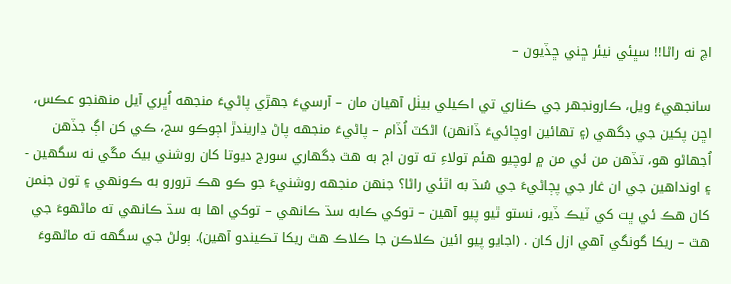اچ نه راڻا!! سڀئي نيئر ڇني ڇڏيون –

سانجهيءَ ويل، ڪارونجهر جي ڪناري تي اڪيلي بيٺل آهيان مان – آرسيءَ جهڙي پاڻيءَ منجهه اُڀري آيل منهنجو عڪس، اڇن پکين جي ڊگهي (۽ تهائين اوچائيءَ ڏانهن) اڻکٽ اُڏام – پاڻيءَ منجهه پاڻ ڍاريندڙ اڄوڪو سج، ڪي کن اڳ جڏهن اُجهاڻو هو، تڏهن من ئي من ۾ لوچيو هئم تولاءِ ته تون اڄ به هٿ ڊگهاري سورج ديوتا کان روشني بيک مڱي نه سگهين - ۽ اونداهين جي ان غار جي پڄاڻيءَ جي سُڌ به اٿئي راڻا؟ جنهن منجهه روشنيءَ جو ڪو هڪ ترورو به ڪونهي ۽ تون جنمن کان هڪ ئي ڀت کي ٽيڪ ڏيو، نستو ٿيو پيو آهين – توکي ڪابه سڌ ڪانهي – توکي اها به سڌ ڪانهي ته ماڻهوءَ جي هٿ – ريکا گونگي آهي ازل کان . (اجايو پيو ائين ڪلاڪن جا ڪلاڪ هٿ ريکا تڪيندو آهين). ٻولڻ جي سگهه ته ماڻهوءَ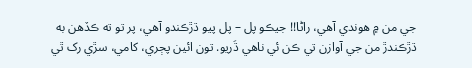جي من ۾ هوندي آهي، راڻا!! جيڪو پل – پل پيو ڌڙڪندو آهي، پر تو ته ڪڏهن به ڌڙڪندڙ من جي آوازن تي ڪن ئي ناهي ڌَريو. تون ائين پڄري، کامي، سڙي رک ٿي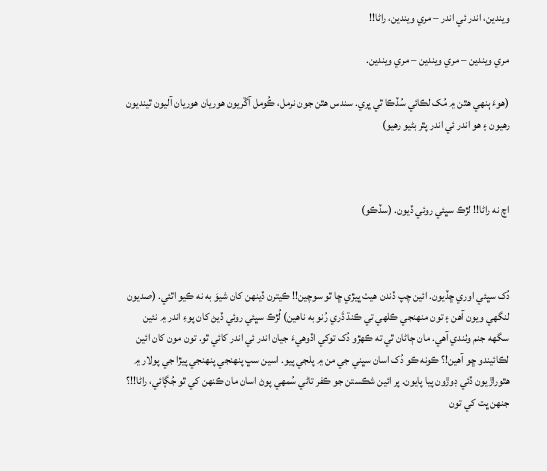ويندين، اندر ئي اندر – مري ويندين، راڻا!!

مري ويندين – مري ويندين – مري ويندين.

(هوءَ ٻنهي هٿن ۾ مُک لڪائي سُڏڪا ٿي ڀري. سندس هٿن جون نرمل، ڪُومل آڱريون هوريان هوريان آليون ٿينديون رهيون ۽ هو اندر ئي اندر پٿر بڻيو رهيو)



اچ نه راڻا!! لڙڪ سڀئي روئي ڏيون. (سڏڪو)



دُک سڀئي اوري ڇڏيون. ائين چپ ڏندن هيٺ ڀيڙي ڇا ٿو سوچين!! ڪيترن ڏينهن کان شيوَ به نه ڪيو اٿئي. (صديون لنگهي ويون آهن ۽ تون منهنجي ڪلهي تي ڪنڌ ڌَري رُنو به ناهين) لُڙڪ سڀئي روئي ڏيڻ کان پوءِ اندر ۾ نئين سگهه جنم وٺندي آهي. مان ڄاڻان ٿي ته ڪهڙو دُک توکي اڏوهيءَ جيان اندر ئي اندر کائي ٿو. تون مون کان ائين لڪائيندو ڇو آهين!؟ ڪونه ڪو دُک اسان سڀني جي من ۾ پلجي پيو. اسين سڀ پنهنجي پنهنجي پيڙا جي پولار ۾ هٿوراڙيون ڏئي ڊوڙون پيا پايون. پر ائين شڪستن جو ڪفر تاڻي سُمهي پوڻ اسان مان ڪنهن کي ٿو جُڳائي، راڻا!!؟ جنهن ڀت کي تون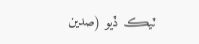ٽيڪ ڏيو (صدين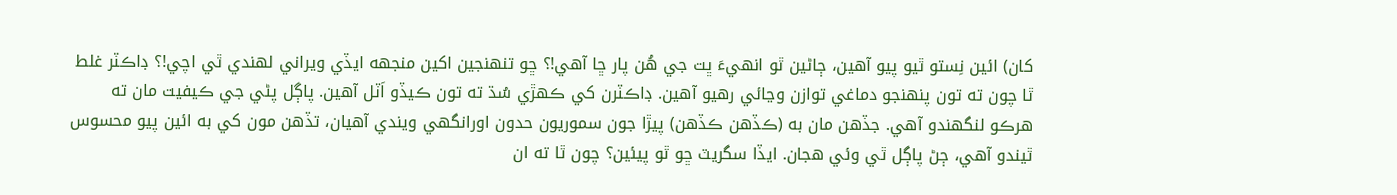کان) ائين نِستو ٿيو پيو آهين، ڄاڻين ٿو انهيءَ ڀت جي هُن پار ڇا آهي!؟ ڇو تنهنجين اکين منجهه ايڏي ويراني لهندي ٿي اچي!؟ ڊاڪٽر غلط ٿا چون ته تون پنهنجو دماغي توازن وڃائي رهيو آهين. ڊاڪٽرن کي ڪهڙي سُڌ ته تون ڪيڏو اَٽل آهين. پاڳل پڻي جي ڪيفيت مان ته هرڪو لنگهندو آهي. جڏهن مان به (ڪڏهن ڪڏهن) پيڙا جون سموريون حدون اورانگهي ويندي آهيان، تڏهن مون کي به ائين پيو محسوس ٿيندو آهي، ڄڻ پاڳل ٿي وئي هجان. ايڏا سگريٽ ڇو ٿو پيئين؟ چون ٿا ته ان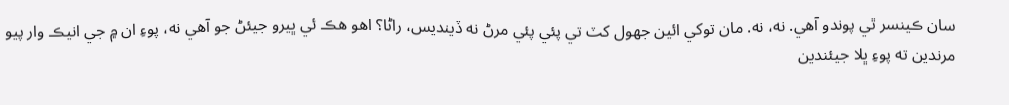سان ڪينسر ٿي پوندو آهي. نه، نه. مان توکي ائين جهول کٽ تي پئي پئي مرڻ نه ڏينديس، راڻا؟ اهو هڪ ئي ڀيرو جيئڻ جو آهي نه، پوءِ ان ۾ جي انيڪ وار پيو مرندين ته پوءِ ڀلا جيئندين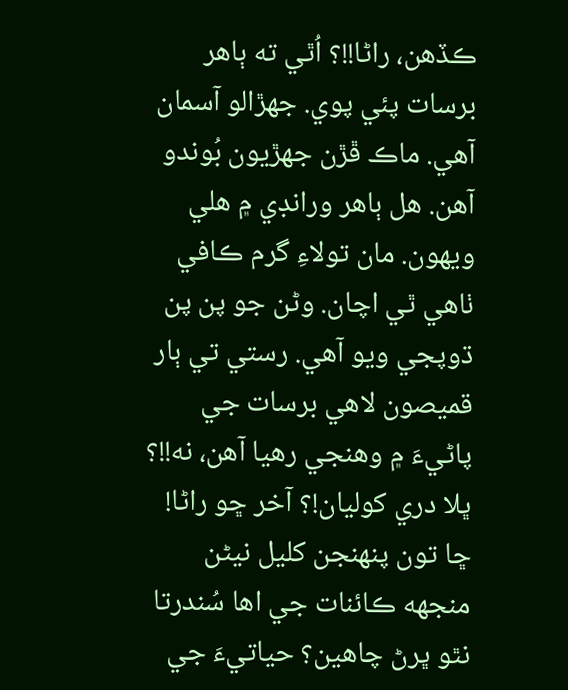ڪڏهن، راڻا!!؟ اُٿي ته ٻاهر برسات پئي پوي. جهڙالو آسمان آهي. ماڪ ڦڙن جهڙيون بُوندو آهن. هل ٻاهر ورانڊي ۾ هلي ويهون. مان تولاءِ گرم ڪافي ٺاهي ٿي اچان. وڻن جو پن پن ڌوپجي ويو آهي. رستي تي ٻار قميصون لاهي برسات جي پاڻيءَ ۾ وهنجي رهيا آهن، نه!!؟ ڀلا دري کوليان!؟ آخر ڇو راڻا! ڇا تون پنهنجن کليل نيڻن منجهه ڪائنات جي اها سُندرتا نٿو ڀرڻ چاهين؟ حياتيءَ جي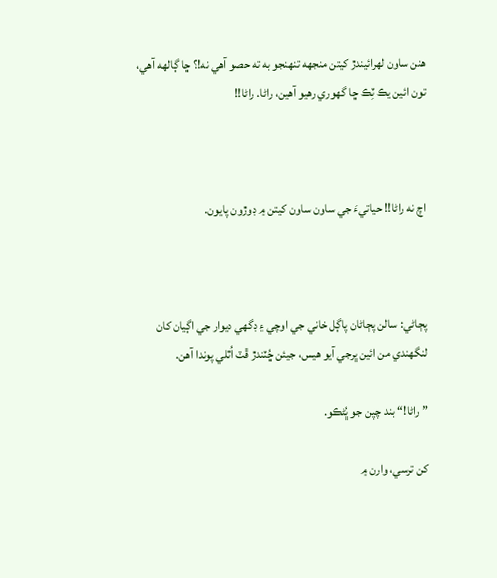هنن ساون لهرائيندڙ کيتن منجهه تنهنجو به ته حصو آهي نه!؟ ڇا ڳالهه آهي، تون ائين يڪ ٽِڪ ڇا گهوري رهيو آهين، راڻا. راڻا!!



اچ نه راڻا!! حياتيءَ جي ساون ساون کيتن ۾ ڊوڙون پايون.



پڄاڻي: سالن پڄاڻان پاڳل خاني جي اوچي ۽ ڊگهي ديوار جي اڳيان کان لنگهندي من ائين ڀرجي آيو هيس، جيئن ڇُٽندڙ ڦٽ اُٿلي پوندا آهن.

”راڻا!“ بند چپن جو ڀُڻڪو.

کن ترسي، وارن ۾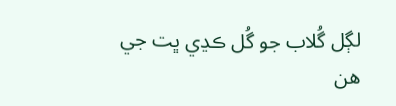لڳل گُلاب جو گُل ڪڍي ڀت جي هن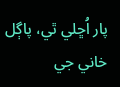پار اُڇلي ٿي، پاڳل خاني جي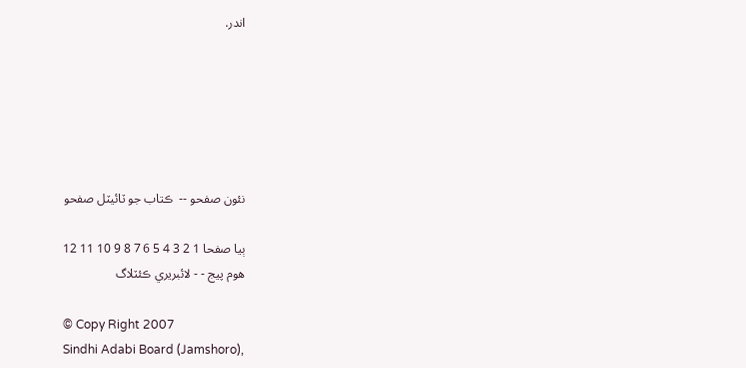اندر.






نئون صفحو --  ڪتاب جو ٽائيٽل صفحو

ٻيا صفحا 1 2 3 4 5 6 7 8 9 10 11 12
هوم پيج - - لائبريري ڪئٽلاگ

© Copy Right 2007
Sindhi Adabi Board (Jamshoro),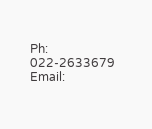Ph: 022-2633679 Email: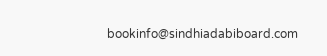bookinfo@sindhiadabiboard.com